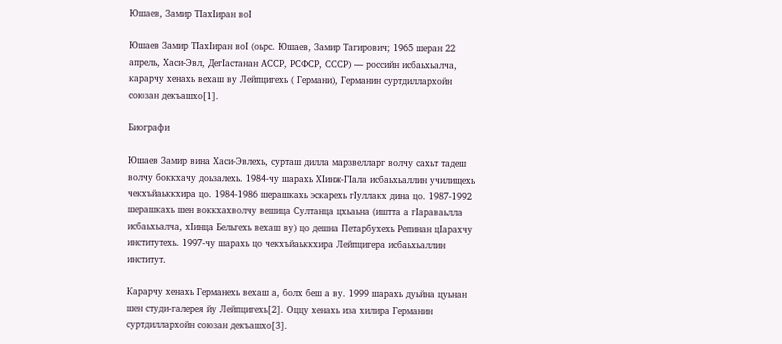Юшаев, Замир ТӀахӀиран воӀ

Юшаев Замир ТӀахӀиран воӀ (оьрс. Юшаев, Замир Тагирович; 1965 шеран 22 апрель, Хаси-Эвл, ДегӀастанан АССР, РСФСР, СССР) — российн исбаьхьалча, карарчу хенахь вехаш ву Лейпцигехь ( Германи), Германин суртдиллархойн союзан декъашхо[1].

Биографи

Юшаев Замир вина Хаси-Эвлехь, сурташ дилла марзвелларг волчу сахьт тадеш волчу боккхачу доьзалехь. 1984-чу шарахь ХӀинж-ГӀала исбаьхьаллин училищехь чекхъйаьккхира цо. 1984-1986 шерашкахь эскарехь гӀуллакх дина цо. 1987-1992 шерашкахь шен воккхахволчу вешица Султанца цхьаьна (иштта а гӀараваьлла исбаьхьалча, хӀинца Бельгехь вехаш ву) цо дешна Петарбухехь Репинан цӀарахчу институтехь. 1997-чу шарахь цо чекхъйаьккхира Лейпцигера исбаьхьаллин институт.

Карарчу хенахь Германехь вехаш а, болх беш а ву. 1999 шарахь дуьйна цуьнан шен студи-галерея йу Лейпцигехь[2]. Оццу хенахь иза хилира Германин суртдиллархойн союзан декъашхо[3].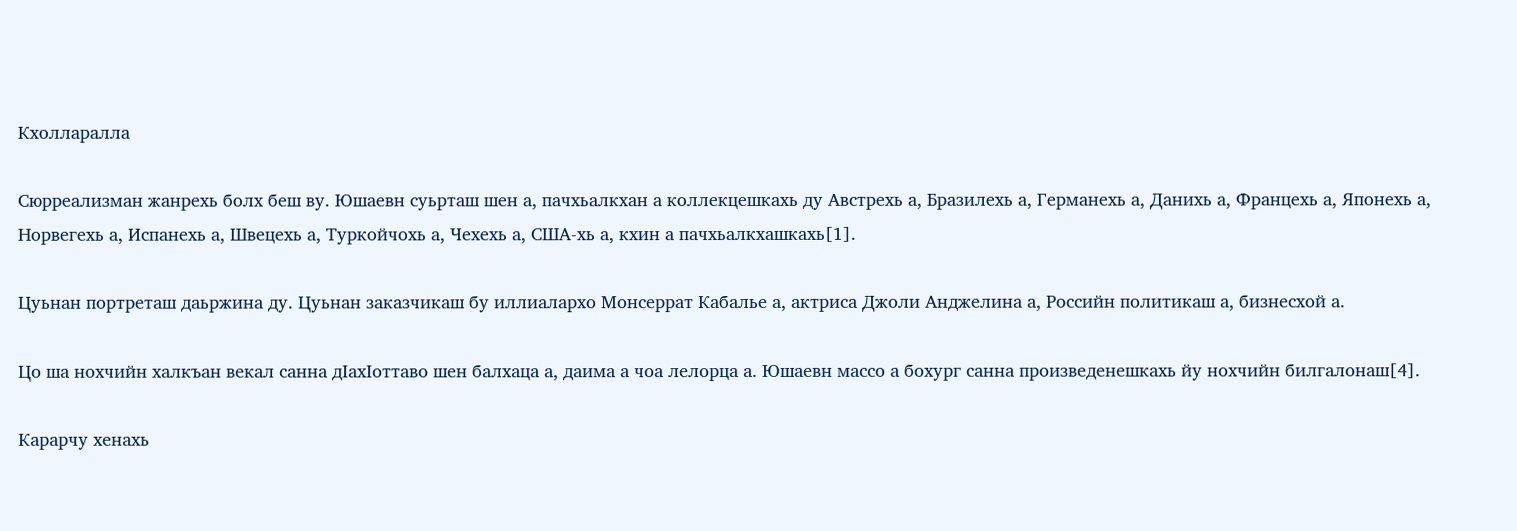Кхолларалла

Сюрреализман жанрехь болх беш ву. Юшаевн суьрташ шен а, пачхьалкхан а коллекцешкахь ду Австрехь а, Бразилехь а, Германехь а, Данихь а, Францехь а, Японехь а, Норвегехь а, Испанехь а, Швецехь а, Туркойчохь а, Чехехь а, США-хь а, кхин а пачхьалкхашкахь[1].

Цуьнан портреташ даьржина ду. Цуьнан заказчикаш бу иллиалархо Монсеррат Кабалье а, актриса Джоли Анджелина а, Российн политикаш а, бизнесхой а.

Цо ша нохчийн халкъан векал санна дӀахӀоттаво шен балхаца а, даима а чоа лелорца а. Юшаевн массо а бохург санна произведенешкахь йу нохчийн билгалонаш[4].

Карарчу хенахь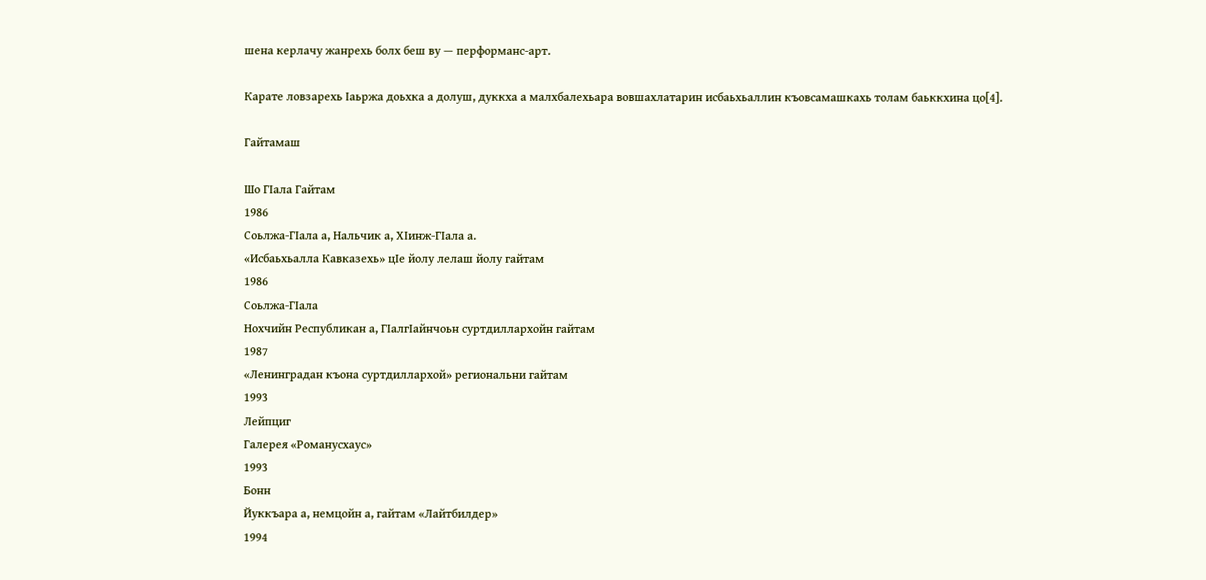шена керлачу жанрехь болх беш ву — перформанс-арт.

Карате ловзарехь Ӏаьржа доьхка а долуш, дуккха а малхбалехьара вовшахлатарин исбаьхьаллин къовсамашкахь толам баьккхина цо[4].

Гайтамаш

Шо ГӀала Гайтам
1986
Соьлжа-ГӀала а, Нальчик а, ХӀинж-ГӀала а.
«Исбаьхьалла Кавказехь» цӀе йолу лелаш йолу гайтам
1986
Соьлжа-ГӀала
Нохчийн Республикан а, ГӀалгӀайнчоьн суртдиллархойн гайтам
1987
«Ленинградан къона суртдиллархой» региональни гайтам
1993
Лейпциг
Галерея «Романусхаус»
1993
Бонн
Йуккъара а, немцойн а, гайтам «Лайтбилдер»
1994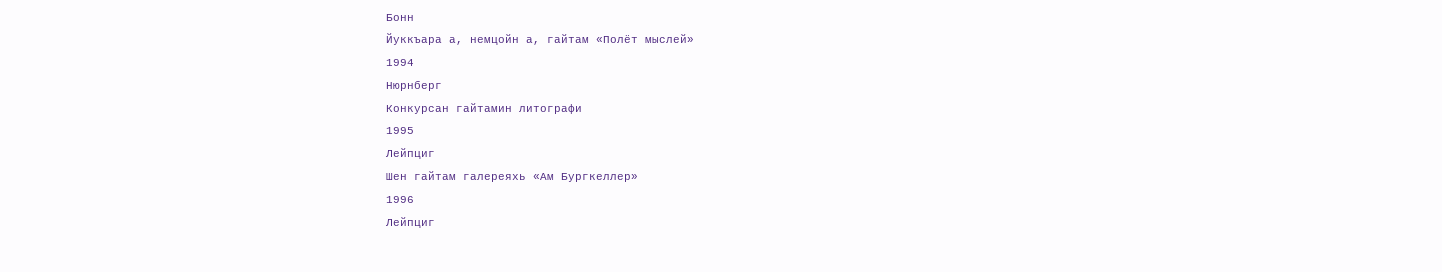Бонн
Йуккъара а, немцойн а, гайтам «Полёт мыслей»
1994
Нюрнберг
Конкурсан гайтамин литографи
1995
Лейпциг
Шен гайтам галереяхь «Ам Бургкеллер»
1996
Лейпциг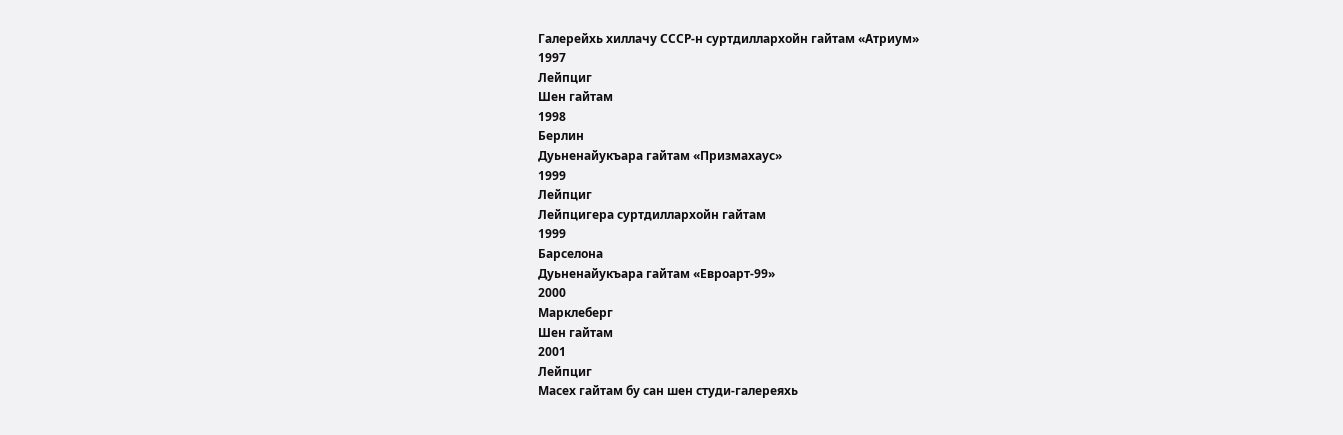Галерейхь хиллачу СССР-н суртдиллархойн гайтам «Атриум»
1997
Лейпциг
Шен гайтам
1998
Берлин
Дуьненайукъара гайтам «Призмахаус»
1999
Лейпциг
Лейпцигера суртдиллархойн гайтам
1999
Барселона
Дуьненайукъара гайтам «Евроарт-99»
2000
Марклеберг
Шен гайтам
2001
Лейпциг
Масех гайтам бу сан шен студи-галереяхь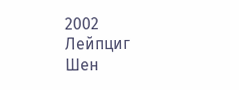2002
Лейпциг
Шен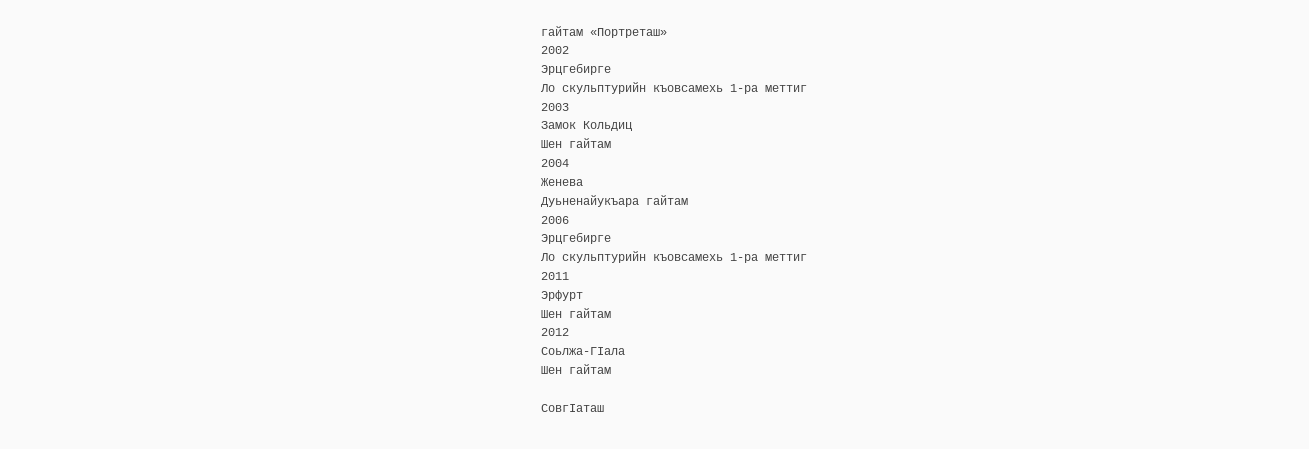гайтам «Портреташ»
2002
Эрцгебирге
Ло скульптурийн къовсамехь 1-ра меттиг
2003
Замок Кольдиц
Шен гайтам
2004
Женева
Дуьненайукъара гайтам
2006
Эрцгебирге
Ло скульптурийн къовсамехь 1-ра меттиг
2011
Эрфурт
Шен гайтам
2012
Соьлжа-ГӀала
Шен гайтам

СовгӀаташ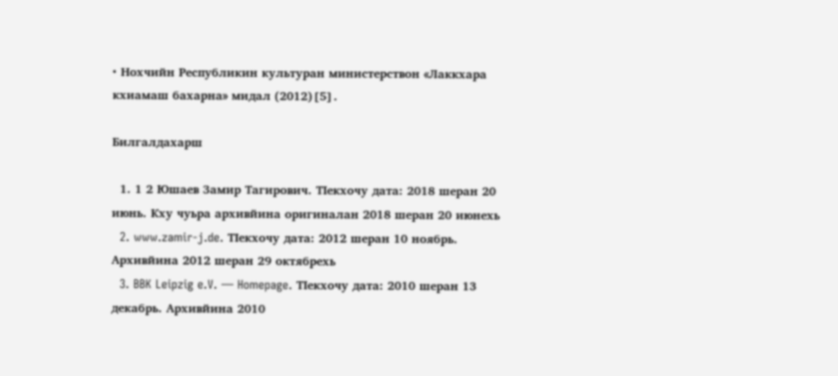• Нохчийн Республикин культуран министерствон «Лаккхара кхиамаш бахарна» мидал (2012)[5].

Билгалдахарш

  1. 1 2 Юшаев Замир Тагирович. ТӀекхочу дата: 2018 шеран 20 июнь. Кху чуьра архивйина оригиналан 2018 шеран 20 июнехь
  2. www.zamir-j.de. ТӀекхочу дата: 2012 шеран 10 ноябрь. Архивйина 2012 шеран 29 октябрехь
  3. BBK Leipzig e.V. — Homepage. ТӀекхочу дата: 2010 шеран 13 декабрь. Архивйина 2010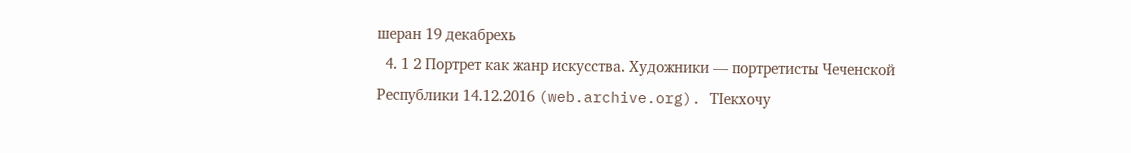шеран 19 декабрехь
  4. 1 2 Портрет как жанр искусства. Художники — портретисты Чеченской Республики 14.12.2016 (web.archive.org). ТӀекхочу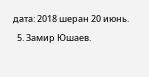дата: 2018 шеран 20 июнь.
  5. Замир Юшаев.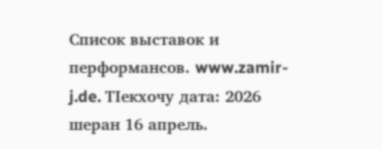Список выставок и перформансов. www.zamir-j.de. ТӀекхочу дата: 2026 шеран 16 апрель.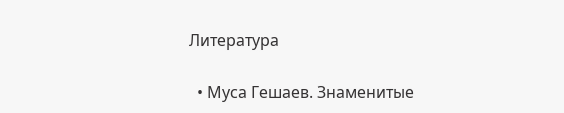Литература

  • Муса Гешаев. Знаменитые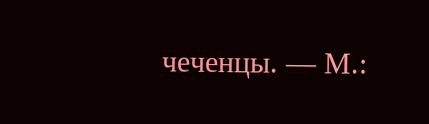чеченцы. — М.: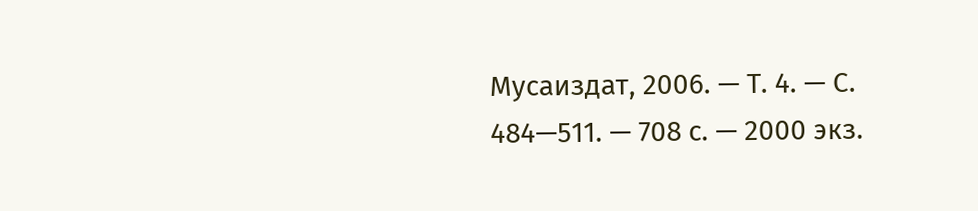Мусаиздат, 2006. — Т. 4. — С. 484—511. — 708 с. — 2000 экз.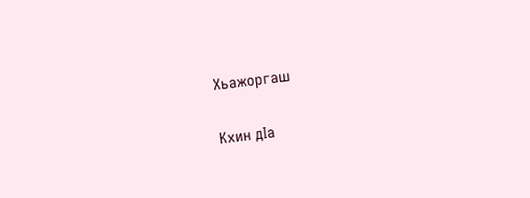Хьажоргаш

Кхин дӀа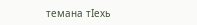темана тӀехь